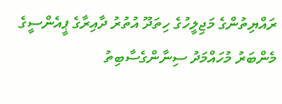ރައްޔިތުންގެ މަޖިލީހުގެ ހިތަދޫ އުތުރު ދާއިރާގެ ޕީއެންސީގެ މެންބަރު މުހައްމަދު ސިނާންގެސާބިތު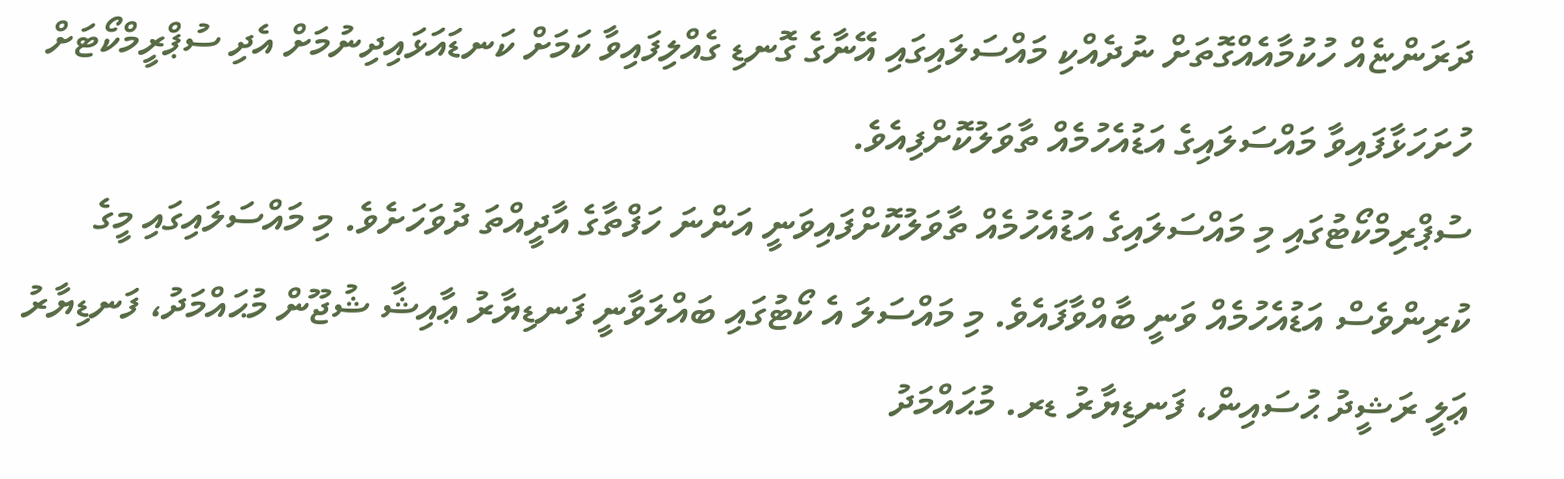ދަރަންޏެއް ހުކުމާއެއްގޮތަށް ނުދެއްކި މައްސަލައިގައި އޭނާގެ ގޮނޑި ގެއްލިފައިވާ ކަމަށް ކަނޑައަޅައިދިނުމަށް އެދި ސުޕްރީމްކޯޓަށް ހުށަހަޅާފައިވާ މައްސަލައިގެ އަޑުއެހުމެއް ތާވަލުކޮށްފިއެވެ.
ސުޕްރިމްކޯޓުގައި މި މައްސަލައިގެ އަޑުއެހުމެއް ތާވަލުކޮށްފައިވަނީ އަންނަ ހަފްތާގެ އާދީއްތަ ދުވަހަށެވެ. މި މައްސަލައިގައި މީގެ ކުރިންވެސް އަޑުއެހުމެއް ވަނީ ބާއްވާފައެވެ. މި މައްސަލަ އެ ކޯޓުގައި ބައްލަވާނީ ފަނޑިޔާރު ޢާއިޝާ ޝުޖޫން މުޙައްމަދު، ފަނޑިޔާރު ޢަލީ ރަޝީދު ޙުސައިން، ފަނޑިޔާރު ޑރ. މުޙައްމަދު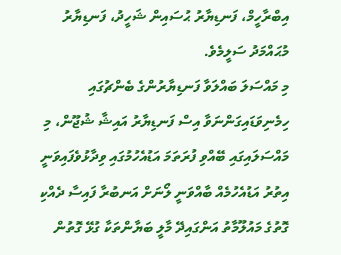އިބްރާހީމް، ފަނޑިޔާރު ޙުސައިން ޝަހީދު، ފަނޑިޔާރު މުޙައްމަދު ސަލީމެވެ.
މި މައްސަލަ ބައްލަވާ ފަނޑިޔާރުންގެ ބެންޗުގައި ހިމެނިވަޑައިގަންނަވާ އިސް ފަނޑިޔާރު އައިޝާ ޝުޖޫން، މި މައްސަލައިގައި ބޭއްވި ފުރަތަމަ އަޑުއެހުމުގައި ވިދާޅުވެފައިވަނީ އިތުރު އަޑުއެހުމެއް ބާއްވަނީ ލޯނަށް އަނބުރާ ފައިސާ ދެއްކި ގޮތުގެ މައުލޫމާތު އަންގައިދޭ މާލީ ބަޔާންތަކާ ގުޅޭ ގޮތުން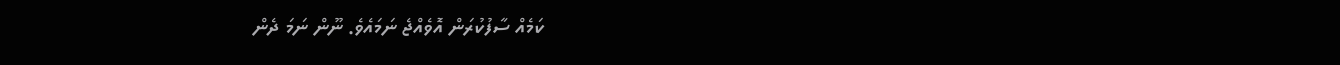ކަމެއް ސާފުކުރަން އޮވެއްޖެ ނަމައެވެ. ނޫން ނަމަ ދެން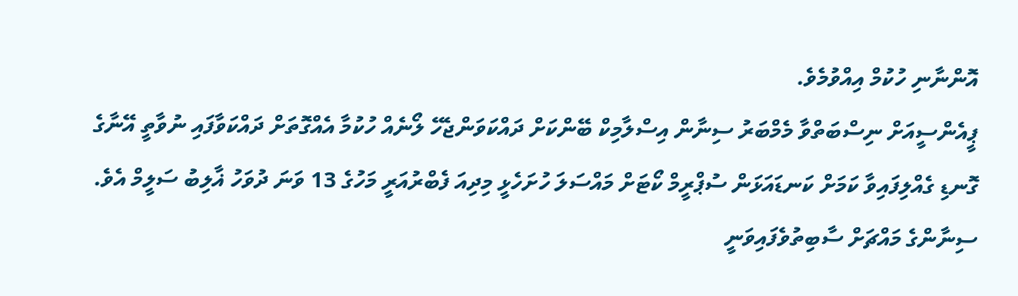އޮންނާނި ހުކުމް އިއްވުމެވެ.
ޕީއެންސީއަށް ނިސްބަތްވާ މެމްބަރު ސިނާން އިސްލާމިކް ބޭންކަށް ދައްކަވަންޖެހޭ ލޯނެއް ހުކުމާ އެއްގޮތަށް ދައްކަވާފައި ނުވާތީ އޭނާގެ ގޮނޑި ގެއްލިފައިވާ ކަމަށް ކަނޑައަޅަން ސުޕްރީމް ކޯޓަށް މައްސަލަ ހުށަހެޅީ މިދިއަ ފެބްރުއަރީ މަހުގެ 13 ވަނަ ދުވަހު ޣާލިބު ސަލީމް އެވެ.
ސިނާންގެ މައްޗަށް ސާބިތުވެފައިވަނީ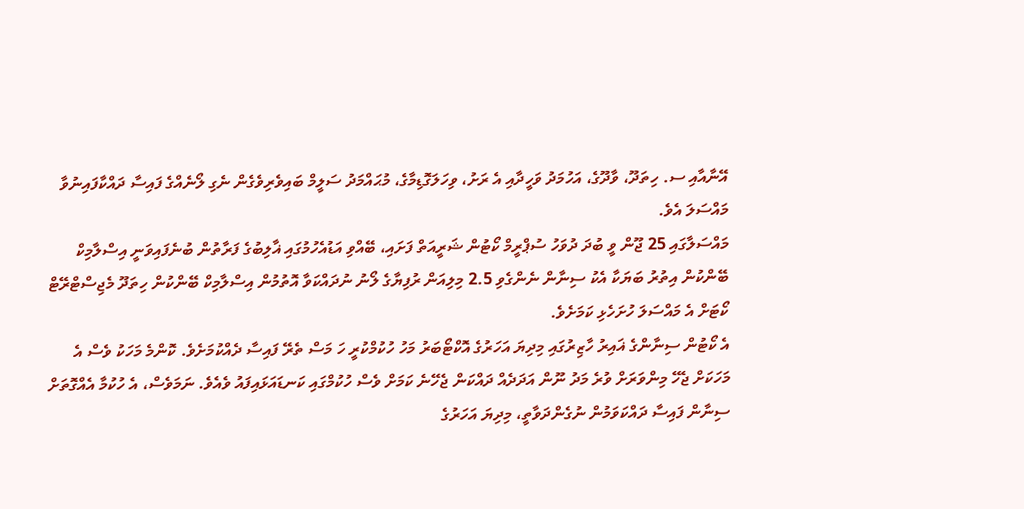އޭނާއާއި ސ. ހިތަދޫ، ވާދޫގެ، އަހުމަދު ވަހީދާއި އެ ރަށު، ވިހަލަގޮޑިމާގެ، މުޙައްމަދު ސަލީމް ބައިވެރިވެގެން ނެގި ލޯނެއްގެ ފައިސާ ދައްކާފައިނުވާ މައްސަލަ އެވެ.
މައްސަލާގައި 25 ޖޫން ވީ ބުދަ ދުވަހު ސުޕްރީމް ކޯޓުން ޝަރީއަތް ފަށައި، ބޭއްވި އަޑުއެހުމުގައި ޣާލިބުގެ ފަރާތުން ބުނެފައިވަނީ އިސްލާމިކް ބޭންކުން އިތުރު ބަޔަކާ އެކު ސިނާން ނެންގެވި 2.5 މިލިއަން ރުފިޔާގެ ލޯނު ނުދައްކަވާ އޮތުމުން އިސްލާމިކް ބޭންކުން ހިތަދޫ މެޖިސްޓްރޭޓް ކޯޓަށް އެ މައްސަލަ ހުށަހެޅި ކަމަށެވެ.
އެ ކޯޓުން ސިނާންގެ ޣައިރު ހާޒިރުގައި މިދިޔަ އަހަރުގެ އޮކްޓޯބަރު މަހު ހުކުމްކުރީ ހަ މަސް ތެރޭ ފައިސާ ދެއްކުމަށެވެ. ކޮންމެ މަހަކު ވެސް އެ މަހަކަށް ޖެހޭ މިންވަރަށް ވުރެ މަދު ނޫން އަދަދެއް ދައްކަން ޖެހޭނެ ކަމަށް ވެސް ހުކުމްގައި ކަނޑައަޅައިފައު ވެއެވެ. ނަމަވެސް، އެ ހުކުމާ އެއްގޮތަށް ސިނާން ފައިސާ ދައްކަވަމުން ނުގެންދަވާތީ، މިދިޔަ އަހަރުގެ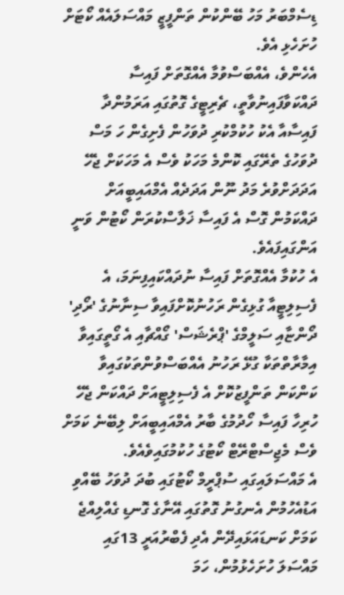ޑިސެމްބަރު މަހު ބޭންކުން ތަންފީޒީ މައްސަލައެއް ކޯޓަށް ހުށަހެޅި އެވެ.
އެހެންވެ، އެއްބަސްވުމާ އެއްގޮތަށް ފައިސާ ދައްކަވާފައިނުވާތީ، ޗެރިޓީގެ ގޮތުގައި އަރަމުންދާ ފައިސާއާ އެކު ހުކުމްކުރި ދުވަހުން ފެށިގެން ހަ މަސް ދުވަހުގެ ތެރޭގައި ކޮންމެ މަހަކު ވެސް އެ މަހަކަށް ޖެހޭ އަދަދަށްވުރެ މަދު ނޫން އަދަދެއް އެމްއައިބީއަށް ދައްކަމުން ގޮސް އެ ފައިސާ ޚަލާސްކުރަން ކޯޓުން ވަނީ އަންގައިފައެވެ.
އެ ހުކުމާ އެއްގޮތަށް ފައިސާ ނުދައްކައިފިނަމަ، އެ ފެސިލިޓީއާ ގުޅިގެން ރަހުނުކޮށްފައިވާ ސިނާނުގެ 'ރޯދި' ދޯންޏާއި ސަލީމްގެ 'ޕްރެޝަސް' ގޯއްޗާއި އެ ގޯތީގައިވާ އިމާރާތްތަކާ ގުޅޭ ރަހުނު އެއްބަސްވުންތަކުގައިވާ ކަންކަން ތަންފީޒުކޮށް އެ ފެސިލިޓީއަށް ދައްކަން ޖެހޭ ހުރިހާ ފައިސާ ހޯދުމުގެ ބާރު އެމްއައިބީއަށް ލިބޭނެ ކަމަށް ވެސް މެޖިސްޓްރޭޓް ކޯޓުގެ ހުކުމުގައިވެއެވެ.
އެ މައްސަލައިގައި ސުޕްރީމް ކޯޓުގައި ބުދަ ދުވަހު ބޭއްވި އަޑުއެހުމުން އެނގުނު ގޮތުގައި އޭނާގެ ގޮނޑި ގެއްލިއްޖެ ކަމަށް ކަނޑައަޅައިދޭން އެދި ފެބްރުއަރީ 13ގައި މައްސަލަ ހުށަހެޅުމުން، ހަމަ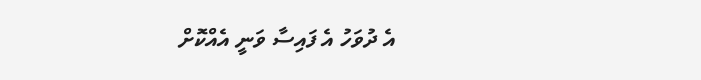އެ ދުވަހު އެ ފައިސާ ވަނީ އެއްކޮށް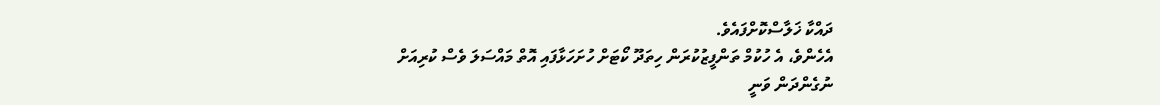ދައްކާ ޚަލާސްކޮށްފައެވެ.
އެހެންވެ، އެ ހުކުމް ތަންފީޒުކުރަން ހިތަދޫ ކޯޓަށް ހުށަހަޅާފައި އޮތް މައްސަލަ ވެސް ކުރިއަށް ނުގެންދަން ވަނީ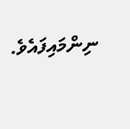ނިންމައިފައެވެ.